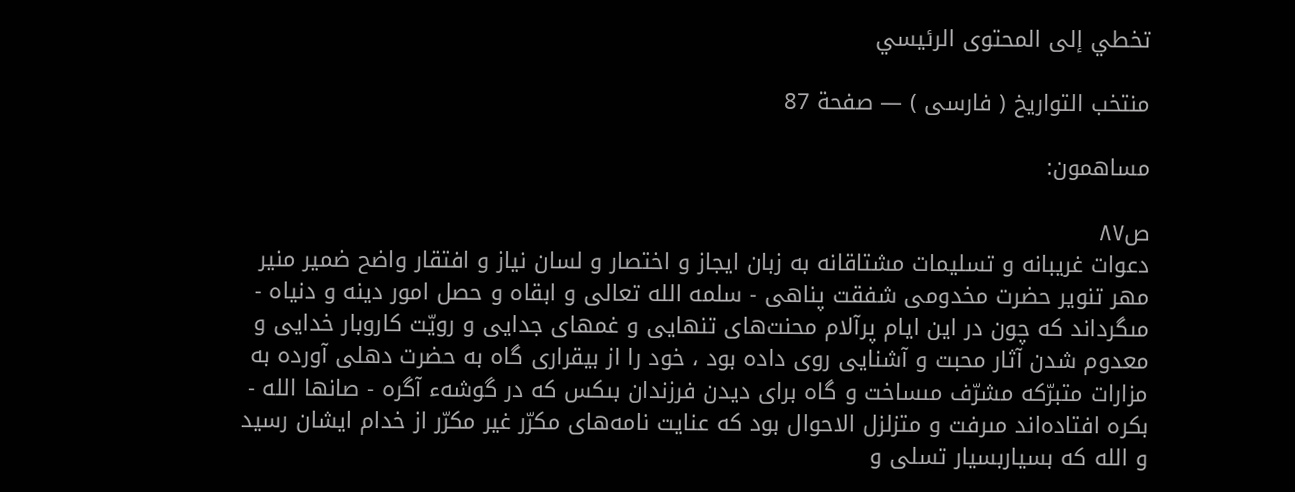تخطي إلى المحتوى الرئيسي

منتخب التواريخ ( فارسى ) — صفحة 87

مساهمون:

ص٨٧
دعوات غريبانه و تسليمات مشتاقانه به زبان ايجاز و اختصار و لسان نياز و افتقار واضح ضمير منير مهر تنوير حضرت مخدومى شفقت پناهى - سلمه الله تعالى و ابقاه و حصل امور دينه و دنياه - مىگرداند كه چون در اين ايام پرآلام محنت‌هاى تنهايى و غمهاى جدايى و رويّت كاروبار خدايى و معدوم شدن آثار محبت و آشنايى روى داده بود ، خود را از بيقرارى گاه به حضرت دهلى آورده به مزارات متبرّكه مشرّف مىساخت و گاه براى ديدن فرزندان بىكس كه در گوشهء آگره - صانها الله - بكره افتاده‌اند مىرفت و متزلزل الاحوال بود كه عنايت نامه‌هاى مكرّر غير مكرّر از خدام ايشان رسيد و الله كه بسياربسيار تسلى و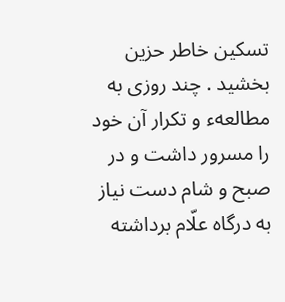تسكين خاطر حزين بخشيد . چند روزى به مطالعهء و تكرار آن خود را مسرور داشت و در صبح و شام دست نياز به درگاه علّام برداشته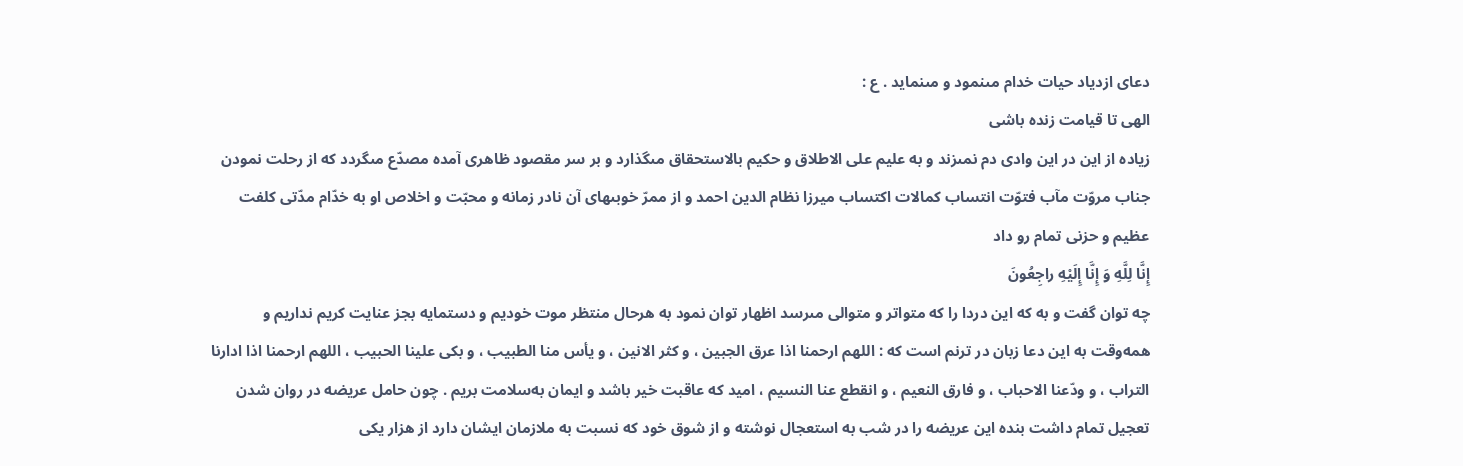دعاى ازدياد حيات خدام مىنمود و مىنمايد . ع :
الهى تا قيامت زنده باشى
زياده از اين در اين وادى دم نمىزند و به عليم على الاطلاق و حكيم بالاستحقاق مىگذارد و بر سر مقصود ظاهرى آمده مصدّع مىگردد كه از رحلت نمودن جناب مروّت مآب فتوّت انتساب كمالات اكتساب ميرزا نظام الدين احمد و از ممرّ خوبىهاى آن نادر زمانه و محبّت و اخلاص او به خدّام مدّتى كلفت عظيم و حزنى تمام رو داد
إِنَّا لِلَّهِ وَ إِنَّا إِلَيْهِ راجِعُونَ
چه توان گفت و به كه اين دردا را كه متواتر و متوالى مىرسد اظهار توان نمود به هرحال منتظر موت خوديم و دستمايه بجز عنايت كريم نداريم و همه‌وقت به اين دعا زبان در ترنم است كه : اللهم ارحمنا اذا عرق الجبين ، و كثر الانين ، و يأس منا الطبيب ، و بكى علينا الحبيب ، اللهم ارحمنا اذا ادارنا التراب ، و ودّعنا الاحباب ، و فارق النعيم ، و انقطع عنا النسيم ، اميد كه عاقبت خير باشد و ايمان به‌سلامت بريم . چون حامل عريضه در روان شدن تعجيل تمام داشت بنده اين عريضه را در شب به استعجال نوشته و از شوق خود كه نسبت به ملازمان ايشان دارد از هزار يكى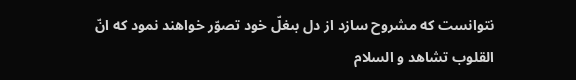نتوانست كه مشروح سازد از دل بىغلّ خود تصوّر خواهند نمود كه انّ القلوب تشاهد و السلام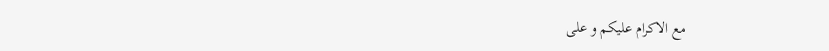مع الاكرام عليكم و على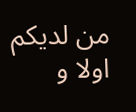من لديكم اولا و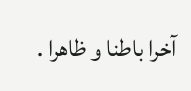آخرا باطنا و ظاهرا .